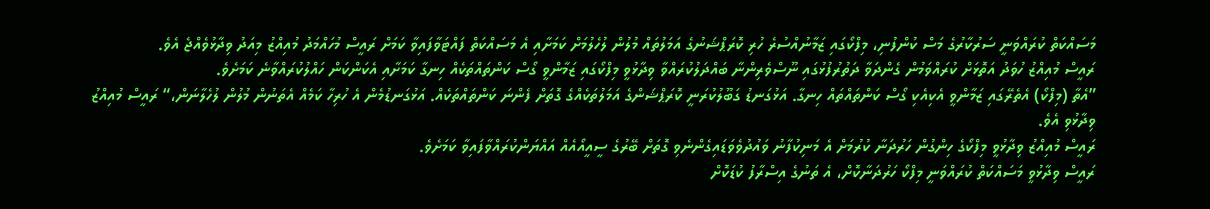މަސައްކަތް ކުރައްވަނީ ސަރުކާރުގެ މަސް ކުންފުނި، މިފްކޯގައި ޒަމާނުއްސުރެ ހުރި ކޮރަޕްޝަނުގެ އަމަލުތައް މުލުން ލުހެލުމަށް ކަމަށާއި އެ މަސައްކަތް ފައްޓަވާފައިވާ ކަމަށް ރައީސް މުހައްމަދު މުއިއްޒު މިއަދު ވިދާޅުވެއްޖެ އެވެ.
ރައީސް މުއިއްޒު ހުވަދު އަތޮޅަށް ކުރައްވަމުން ގެންދަވާ ދަތުރުފުޅުގައި ނޫސްވެރިންނާ ބައްދަލުކުރައްވާ ވިދާޅުވީ މިފްކޯގައި ޒަމާންވީ ގޯސް ކަންތައްތަކެއް ހިނގާ ކަމަށާއި އެކަންކަން ހައްލުކުރައްވާނެ ކަމަށެވެ.
”އެތާ (މިފްކޯ) އެތެރޭގައި ޒަމާންވީ އެކިއެކި ގޯސް ކަންތައްތައް ހިނގާ. އަޅުގަނޑު ގަބޫލުކުރަނީ ކޮރަޕްޝަންގެ އަމަލުތަކެއްގެ ގޮތަށް ފެންނަ ކަންތައްތަކެއް. އަޅުގަނޑުމެން އެ ހުރިހާ ކަމެއް އެތަނުން މުލުން ލުހެލާނަން،“ ރައީސް މުއިއްޒު ވިދާޅުވި އެވެ.
ރައީސް މުއިއްޒު ވިދާޅުވީ މިފްކޯގެ ހިންގުން ހަރުދަނާ ކުރުމަށް އެ މަނިކުފާނު ވައުދުވެވަޑައިގެންނެވި ގޮތަށް ބޭރުގެ ސީއީއޯއެއް އައްޔަންކުރައްވާފައިވާ ކަމަށެވެ.
ރައީސް ވިދާޅުވީ މަސައްކަތް ކުރައްވަނީ މިފްކޯ ހަރުދަނާކޮށް، އެ ތަނުގެ އިސްރާފު ކުޑަކޮށް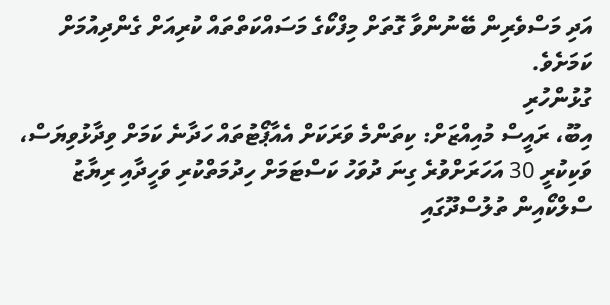އަދި މަސްވެރިން ބޭނުންވާ ގޮތަށް މިފްކޯގެ މަސައްކަތްތައް ކުރިއަށް ގެންދިއުމަށް ކަމަށެވެ.
ގުޅުންހުރި
އިބޫ، ރައީސް މުއިއްޒަށް: ކިތަންމެ ވަރަކަށް އެއާޕޯޓުތައް ހަދާނެ ކަމަށް ވިދާޅުވިޔަސް،
ވަކިކުރީ 30 އަހަރަށްވުރެ ގިނަ ދުވަހު ކަސްޓަމަށް ހިދުމަތްކުރި ވަހީދާއި ރިޔާޒު
ސްލްކޯއިން ތުލުސްދޫގައި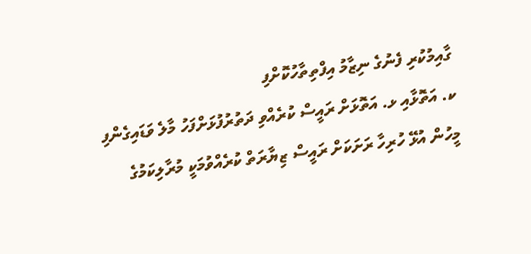ގާއިމުކުރި ފެނުގެ ނިޒާމު އިފްތިތާހުކޮށްފި
ކ. އަތޮޅާއި ޅ. އަތޮޅަށް ރައީސް ކުރެއްވި ދަތުރުފުޅަށްފަހު މާލެ ވަޑައިގެންފި
މީހުން އުޅޭ ހުރިހާ ރަށަކަށް ރައީސް ޒިޔާރަތް ކުރެއްވުމަކީ މުރާލިކަމުގެ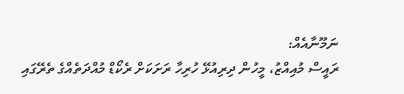ނަމޫނާއެއް:
ރައީސް މުއިއްޒު، މީހުން ދިރިއުޅޭ ހުރިހާ ރަށަކަށް ރެކޯޑް މުއްދަތެއްގެ ތެރޭގައި